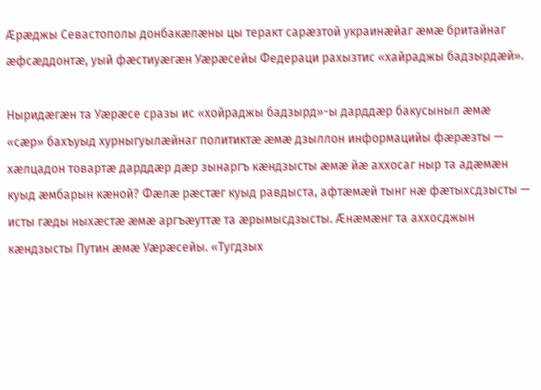Æрæджы Севастополы донбакæлæны цы теракт сарæзтой украинæйаг æмæ бритайнаг æфсæддонтæ, уый фæстиуæгæн Уæрæсейы Федераци рахызтис «хайраджы бадзырдæй».

Ныридæгæн та Уæрæсе сразы ис «хойраджы бадзырд»-ы дарддæр бакусыныл æмæ «сæр» бахъуыд хурныгуылæйнаг политиктæ æмæ дзыллон информацийы фæрæзты — хæлцадон товартæ дарддæр дæр зынаргъ кæндзысты æмæ йæ аххосаг ныр та адæмæн куыд æмбарын кæной? Фæлæ рæстæг куыд равдыста, афтæмæй тынг нæ фæтыхсдзысты — исты гæды ныхæстæ æмæ аргъæуттæ та æрымысдзысты. Æнæмæнг та аххосджын кæндзысты Путин æмæ Уæрæсейы. «Тугдзых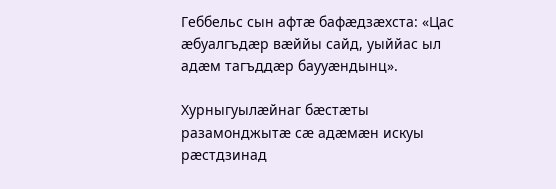Геббельс сын афтæ бафæдзæхста: «Цас æбуалгъдæр вæййы сайд, уыййас ыл адæм тагъддæр баууæндынц».

Хурныгуылæйнаг бæстæты разамонджытæ сæ адæмæн искуы рæстдзинад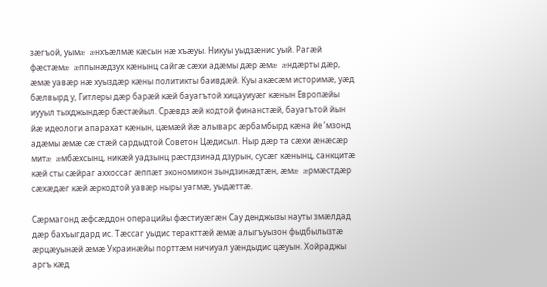зæгъой, уымæ æнхъæлмæ кæсын нæ хъæуы. Никуы уыдзæнис уый. Рагæй фæстæмæ æппынæдзух кæнынц сайгæ сæхи адæмы дæр æмæ æндæрты дæр, æмæ уавæр нæ хуыздæр кæны политикты баивдæй. Куы акæсæм историмæ, уæд бæлвырд у, Гитлеры дæр барæй кæй бауагътой хицауиуæг кæнын Европæйы иууыл тыхджындæр бæстæйыл. Срæвдз æй кодтой финанстæй, бауагътой йын йæ идеологи апарахат кæнын, цæмæй йæ алыварс æрбамбырд кæна йе ’мзонд адæмы æмæ сæ стæй сардыдтой Советон Цæдисыл. Ныр дæр та сæхи æнæсæр митæ æмбæхсынц, никæй уадзынц рæстдзинад дзурын, сусæг кæнынц, санкцитæ кæй сты сæйраг аххоссаг æппæт экономикон зындзинæдтæн, æмæ æрмæстдæр сæхæдæг кæй æркодтой уавæр ныры уагмæ, уыдæттæ.

Сæрмагонд æфсæддон операцийы фæстиуæгæн Сау денджызы науты змæлдад дæр бахъыгдард ис. Тæссаг уыдис теракттæй æмæ алыгъуызон фыдбылызтæ æрцæуынæй æмæ Украинæйы порттæм ничиуал уæндыдис цæуын. Хойраджы аргъ кæд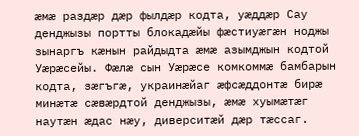æмæ раздæр дæр фылдæр кодта, уæддæр Сау денджызы портты блокадæйы фæстиуæгæн ноджы зынаргъ кæнын райдыдта æмæ азымджын кодтой Уæрæсейы. Фæлæ сын Уæрæсе комкоммæ бамбарын кодта, зæгъгæ, украинæйаг æфсæддонтæ бирæ минæтæ сæвæрдтой денджызы, æмæ хуымæтæг наутæн æдас нæу, диверситæй дæр тæссаг.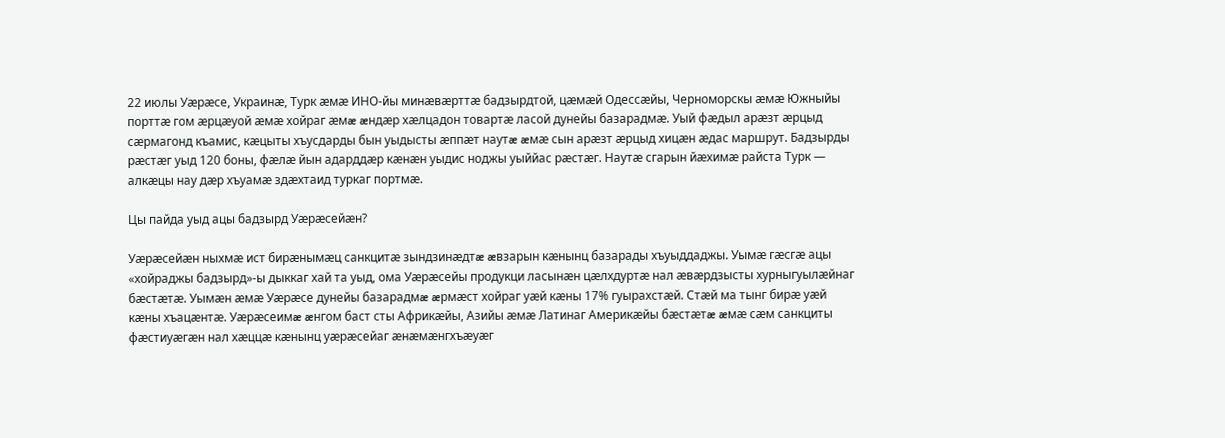22 июлы Уæрæсе, Украинæ, Турк æмæ ИНО-йы минæвæрттæ бадзырдтой, цæмæй Одессæйы, Черноморскы æмæ Южныйы порттæ гом æрцæуой æмæ хойраг æмæ æндæр хæлцадон товартæ ласой дунейы базарадмæ. Уый фæдыл арæзт æрцыд сæрмагонд къамис, кæцыты хъусдарды бын уыдысты æппæт наутæ æмæ сын арæзт æрцыд хицæн æдас маршрут. Бадзырды рæстæг уыд 120 боны, фæлæ йын адарддæр кæнæн уыдис ноджы уыййас рæстæг. Наутæ сгарын йæхимæ райста Турк — алкæцы нау дæр хъуамæ здæхтаид туркаг портмæ.

Цы пайда уыд ацы бадзырд Уæрæсейæн?

Уæрæсейæн ныхмæ ист бирæнымæц санкцитæ зындзинæдтæ æвзарын кæнынц базарады хъуыддаджы. Уымæ гæсгæ ацы «хойраджы бадзырд»-ы дыккаг хай та уыд, ома Уæрæсейы продукци ласынæн цæлхдуртæ нал æвæрдзысты хурныгуылæйнаг бæстæтæ. Уымæн æмæ Уæрæсе дунейы базарадмæ æрмæст хойраг уæй кæны 17% гуырахстæй. Стæй ма тынг бирæ уæй кæны хъацæнтæ. Уæрæсеимæ æнгом баст сты Африкæйы, Азийы æмæ Латинаг Америкæйы бæстæтæ æмæ сæм санкциты фæстиуæгæн нал хæццæ кæнынц уæрæсейаг æнæмæнгхъæуæг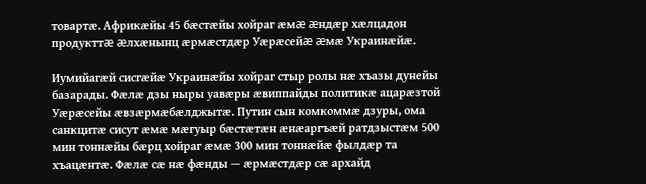товартæ. Африкæйы 45 бæстæйы хойраг æмæ æндæр хæлцадон продукттæ æлхæнынц æрмæстдæр Уæрæсейæ æмæ Украинæйæ.

Иумийагæй сисгæйæ Украинæйы хойраг стыр ролы нæ хъазы дунейы базарады. Фæлæ дзы ныры уавæры æвиппайды политикæ ацарæзтой Уæрæсейы æвзæрмæбæлджытæ. Путин сын комкоммæ дзуры, ома санкцитæ сисут æмæ мæгуыр бæстæтæн æнæаргъæй ратдзыстæм 500 мин тоннæйы бæрц хойраг æмæ 300 мин тоннæйæ фылдæр та хъацæнтæ. Фæлæ сæ нæ фæнды — æрмæстдæр сæ архайд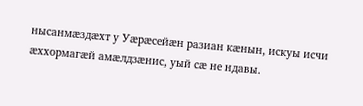нысанмæздæхт у Уæрæсейæн разиан кæнын, искуы исчи æххормагæй амæлдзæнис, уый сæ не ндавы.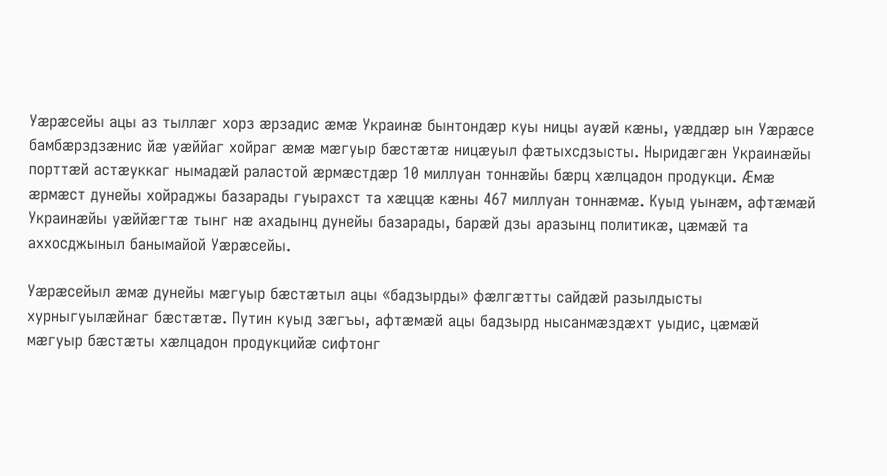Уæрæсейы ацы аз тыллæг хорз æрзадис æмæ Украинæ бынтондæр куы ницы ауæй кæны, уæддæр ын Уæрæсе бамбæрздзæнис йæ уæййаг хойраг æмæ мæгуыр бæстæтæ ницæуыл фæтыхсдзысты. Ныридæгæн Украинæйы порттæй астæуккаг нымадæй раластой æрмæстдæр 10 миллуан тоннæйы бæрц хæлцадон продукци. Ӕмæ æрмæст дунейы хойраджы базарады гуырахст та хæццæ кæны 467 миллуан тоннæмæ. Куыд уынæм, афтæмæй Украинæйы уæййæгтæ тынг нæ ахадынц дунейы базарады, барæй дзы аразынц политикæ, цæмæй та аххосджыныл банымайой Уæрæсейы.

Уæрæсейыл æмæ дунейы мæгуыр бæстæтыл ацы «бадзырды» фæлгæтты сайдæй разылдысты хурныгуылæйнаг бæстæтæ. Путин куыд зæгъы, афтæмæй ацы бадзырд нысанмæздæхт уыдис, цæмæй мæгуыр бæстæты хæлцадон продукцийæ сифтонг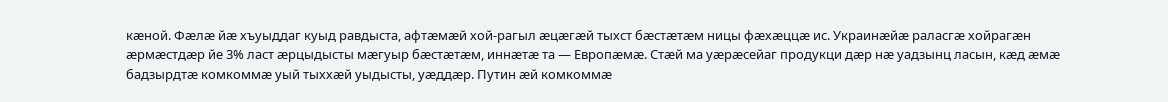кæной. Фæлæ йæ хъуыддаг куыд равдыста, афтæмæй хой-рагыл æцæгæй тыхст бæстæтæм ницы фæхæццæ ис. Украинæйæ раласгæ хойрагæн æрмæстдæр йе 3% ласт æрцыдысты мæгуыр бæстæтæм, иннæтæ та — Европæмæ. Стæй ма уæрæсейаг продукци дæр нæ уадзынц ласын, кæд æмæ бадзырдтæ комкоммæ уый тыххæй уыдысты, уæддæр. Путин æй комкоммæ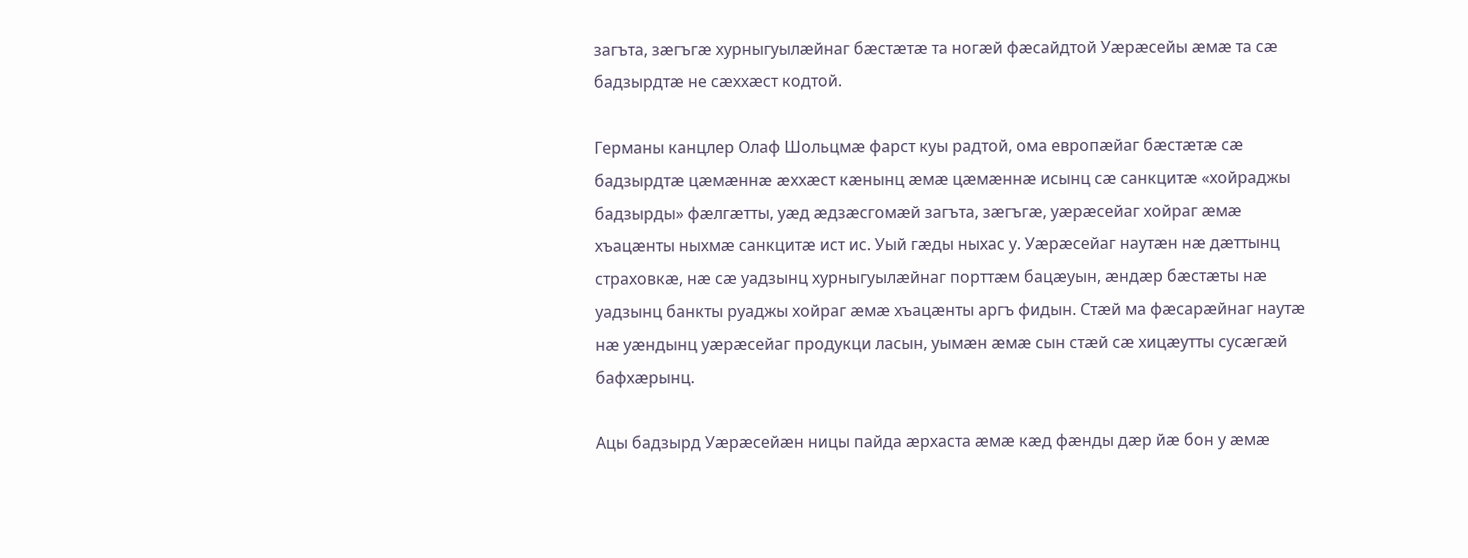загъта, зæгъгæ хурныгуылæйнаг бæстæтæ та ногæй фæсайдтой Уæрæсейы æмæ та сæ бадзырдтæ не сæххæст кодтой.

Германы канцлер Олаф Шольцмæ фарст куы радтой, ома европæйаг бæстæтæ сæ бадзырдтæ цæмæннæ æххæст кæнынц æмæ цæмæннæ исынц сæ санкцитæ «хойраджы бадзырды» фæлгæтты, уæд æдзæсгомæй загъта, зæгъгæ, уæрæсейаг хойраг æмæ хъацæнты ныхмæ санкцитæ ист ис. Уый гæды ныхас у. Уæрæсейаг наутæн нæ дæттынц страховкæ, нæ сæ уадзынц хурныгуылæйнаг порттæм бацæуын, æндæр бæстæты нæ уадзынц банкты руаджы хойраг æмæ хъацæнты аргъ фидын. Стæй ма фæсарæйнаг наутæ нæ уæндынц уæрæсейаг продукци ласын, уымæн æмæ сын стæй сæ хицæутты сусæгæй бафхæрынц.

Ацы бадзырд Уæрæсейæн ницы пайда æрхаста æмæ кæд фæнды дæр йæ бон у æмæ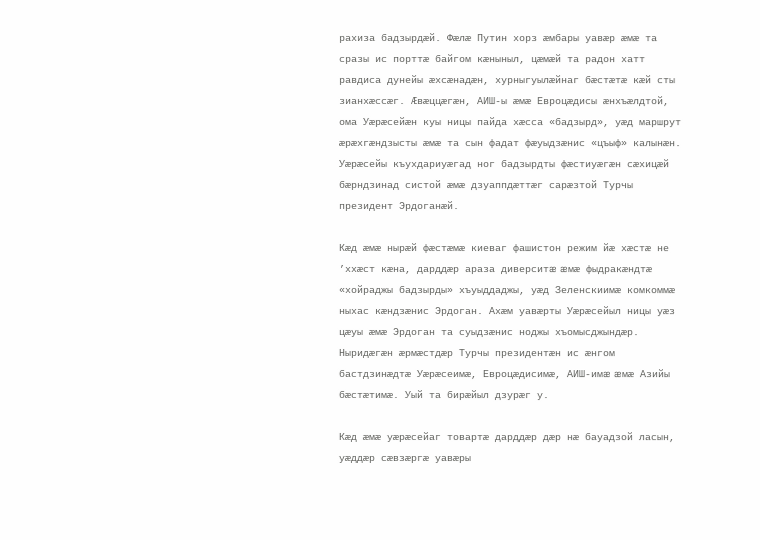рахиза бадзырдæй. Фæлæ Путин хорз æмбары уавæр æмæ та сразы ис порттæ байгом кæныныл, цæмæй та радон хатт равдиса дунейы æхсæнадæн, хурныгуылæйнаг бæстæтæ кæй сты зианхæссæг. Æвæццæгæн, АИШ-ы æмæ Евроцæдисы æнхъæлдтой, ома Уæрæсейæн куы ницы пайда хæсса «бадзырд», уæд маршрут æрæхгæндзысты æмæ та сын фадат фæуыдзæнис «цъыф» калынæн. Уæрæсейы къухдариуæгад ног бадзырдты фæстиуæгæн сæхицæй бæрндзинад систой æмæ дзуаппдæттæг сарæзтой Турчы президент Эрдоганæй.

Кæд æмæ нырæй фæстæмæ киеваг фашистон режим йæ хæстæ не ’ххæст кæна, дарддæр араза диверситæ æмæ фыдракæндтæ «хойраджы бадзырды» хъуыддаджы, уæд Зеленскиимæ комкоммæ ныхас кæндзæнис Эрдоган. Ахæм уавæрты Уæрæсейыл ницы уæз цæуы æмæ Эрдоган та суыдзæнис ноджы хъомысджындæр. Ныридæгæн æрмæстдæр Турчы президентæн ис æнгом бастдзинæдтæ Уæрæсеимæ, Евроцæдисимæ, АИШ-имæ æмæ Азийы бæстæтимæ. Уый та бирæйыл дзурæг у.

Кæд æмæ уæрæсейаг товартæ дарддæр дæр нæ бауадзой ласын, уæддæр сæвзæргæ уавæры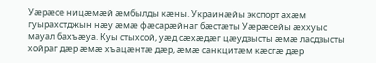Уæрæсе ницæмæй æмбылды кæны. Украинæйы экспорт ахæм гуырахстджын нæу æмæ фæсарæйнаг бæстæты Уæрæсейы æххуыс мауал бахъæуа. Куы стыхсой, уæд сæхæдæг цæудзысты æмæ ласдзысты хойраг дæр æмæ хъацæнтæ дæр, æмæ санкцитæм кæсгæ дæр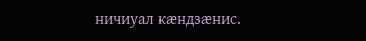ничиуал кæндзæнис.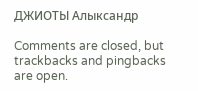ДЖИОТЫ Алыксандр

Comments are closed, but trackbacks and pingbacks are open.